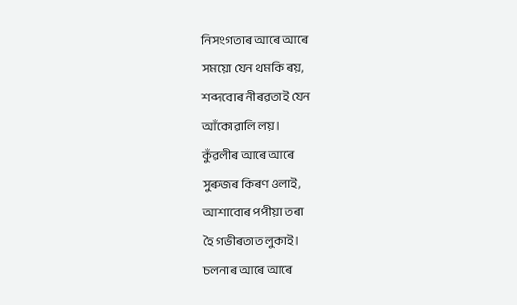নিসংগতাৰ আৰে আৰে
সময়ো যেন থমকি ৰয়,
শব্দবোৰ নীৰৱতাই যেন
আঁকোৱালি লয়।
কুঁৱলীৰ আৰে আৰে
সুৰুজৰ কিৰণ ওলাই,
আশাবোৰ পপীয়া তৰা
হৈ গভীৰতাত লুকাই।
চলনাৰ আৰে আৰে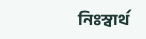নিঃস্বাৰ্থ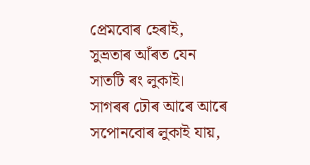প্ৰেমবোৰ হেৰাই,
সুভ্ৰতাৰ আঁৰত যেন
সাতটি ৰং লুকাই।
সাগৰৰ ঢৌৰ আৰে আৰে
সপোনবোৰ লুকাই যায়,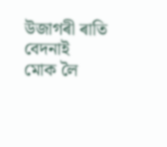উজাগৰী ৰাতি বেদনাই
মোক লৈ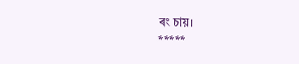ৰং চায়।
*****